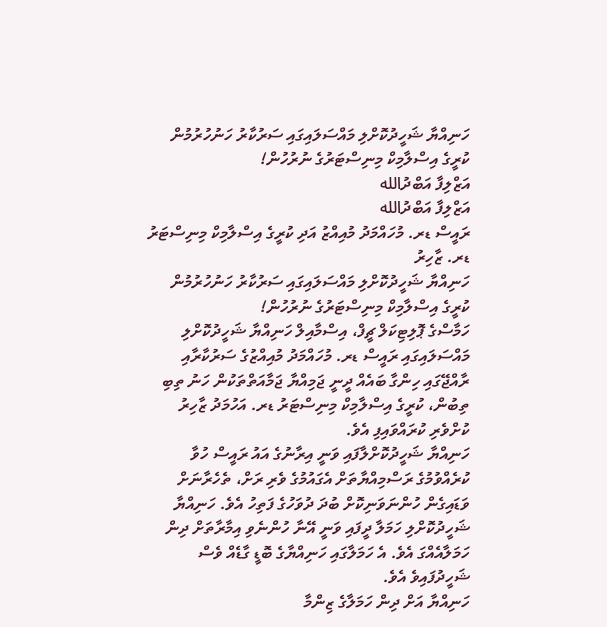ހަނިއްޔާ ޝަހީދުކޮށްލި މައްސަލައިގައި ސަރުކާރު ހަނުހުރުމުން ކުރީގެ އިސްލާމިކް މިނިސްޓަރުގެ ނުރުހުން!
އަޒްލިފާ އަބްދުالله
އަޒްލިފާ އަބްދުالله
ރައީސް ޑރ. މުހައްމަދު މުއިއްޒު އަދި ކުރީގެ އިސްލާމިކް މިނިސްޓަރު ޑރ. ޒާހިރު
ހަނިއްޔާ ޝަހީދުކޮށްލި މައްސަލައިގައި ސަރުކާރު ހަނުހުރުމުން ކުރީގެ އިސްލާމިކް މިނިސްޓަރުގެ ނުރުހުން!
ހަމާސްގެ ޕޮލިޓިކަލް ޗީފް، އިސްމާއިލް ހަނިއްޔާ ޝަހީދުކޮށްލި މައްސަލައިގައި ރައީސް ޑރ. މުހައްމަދު މުއިއްޒުގެ ސަރުކާރާއި ރާއްޖޭގައި ހިންގާ ބައެއް ދީނީ ޖަމިއްޔާ ޖަމާއަތްތަކުން ހަނު ތިބި ތިބުން، ކުރީގެ އިސްލާމިކް މިނިސްޓަރު ޑރ. އަހުމަދު ޒާހިރު ކުށްވެރި ކުރައްވައިފި އެވެ.
ހަނިއްޔާ ޝަހީދުކޮށްލާފައި ވަނީ އިރާނުގެ އައު ރައީސް ހުވާ ކުރެއްވުމުގެ ރަސްމިއްޔާތަށް އެގައުމުގެ ވެރި ރަށް، ތެހެރާނަށް ވަޑައިގެން ހުންނަވަނިކޮށް ބުދަ ދުވަހުގެ ފަތިހު އެވެ. ހަނިއްޔާ ޝަހީދުކޮށްލި ހަމަލާ ދީފައި ވަނީ އޭނާ ހުންނެވި އިމާރާތަށް ދިން ހަމަލާއެއްގަ އެވެ. އެ ހަމަލާގައި ހަނިއްޔާގެ ބޮޑީ ގާޑެއް ވެސް ޝަހީދުފައިވެ އެވެ.
ހަނިއްޔާ އަށް ދިން ހަމަލާގެ ޒިންމާ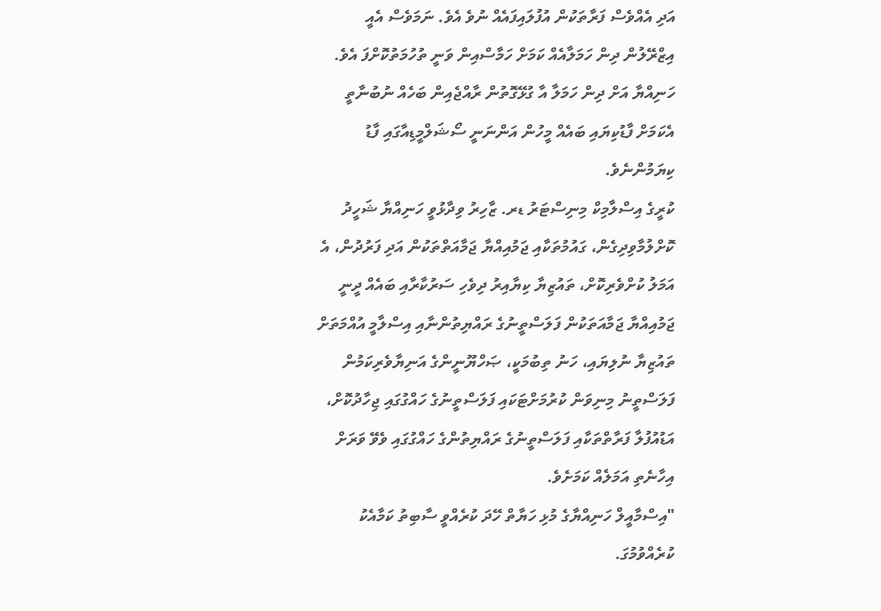އަދި އެއްވެސް ފަރާތަކުން އުފުލައިފައެއް ނުވެ އެވެ. ނަމަވެސް އެއީ އިޒްރޭލުން ދިން ހަމަލާއެއް ކަމަށް ހަމާސްއިން ވަނީ ތުހުމަތުކޮށްފަ އެވެ.
ހަނިއްޔާ އަށް ދިން ހަމަލާ އާ ގުޅޭގޮތުން ރާއްޖެއިން ބަހެއް ނުބުނާތީ އެކަމަށް ފާޑުކިޔައި ބައެއް މީހުން އަންނަނީ ސޯޝަލްމީޑިއާގައި ފާޑު ކިޔަމުންނެވެ.
ކުރީގެ އިސްލާމިކް މިނިސްޓަރު ޑރ. ޒާހިރު ވިދާޅުވީ ހަނިއްޔާ ޝަހީދު ކޮށްލުމާވިދިގެން، ގައުމުތަކާއި ޖަމުއިއްޔާ ޖަމާއަތްތަކުން އަދި ފަރުދުން، އެ އަމަލު ކުށްވެރިކޮށް، ތައުޒިޔާ ކިޔާއިރު ދިވެހި ސަރުކާރާއި ބައެއް ދީނީ ޖަމުއިއްޔާ ޖަމާއަތަކުން ފަލަސްތީނުގެ ރައްޔިތުންނާއި އިސްލާމީ އުއްމަތަށް ތައުޒިޔާ ނުލިޔައި، ހަނު ތިބުމަކީ، ޞަހްޔޫނީންގެ އަނިޔާވެރިކަމުން ފަލަސްތީނު މިނިވަން ކުރުމަށްޓަކައި ފަލަސްތީނުގެ ހައްގުގައި ޖިހާދުކޮށް، އަޑުއުފުލާ ފަރާތްތަކާއި ފަލަސްތީނުގެ ރައްޔިތުންގެ ހައްގުގައި ވެވޭ ވަރަށް އިހާނެތި އަމަލެއް ކަމަށެވެ.
"އިސްމާއީލް ހަނިއްޔާގެ މުޅި ހަޔާތް ހޭދަ ކުރެއްވީ ސާބިތު ކަމާއެކު ކުރެއްވުމުގަ.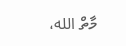މާތް الله،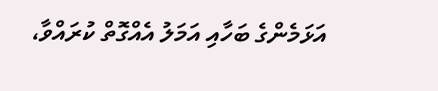އަޅަމެންގެ ބަހާއި އަމަލު އެއްގޮތް ކުރައްވާ،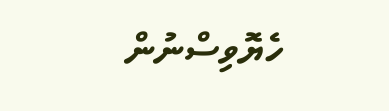ހެޔޮވިސްނުން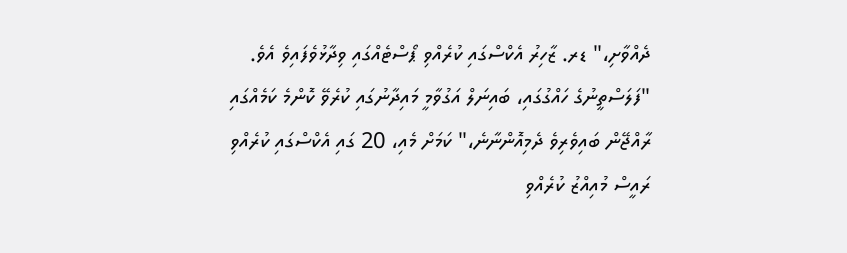ދެއްވާށި،" ޑރ. ޒާހިރު އެކްސްގައި ކުރެއްވި ޕޯސްޓެއްގައި ވިދާޅުވެފައިވެ އެވެ.
"ފަލަސްތީނުގެ ހައްގުގައި، ބައިނަލް އަގުވާމީ މައިދާނުގައި ކުރެވޭ ކޮންމެ ކަމެއްގައި ރާއްޖޭން ބައިވެރިވެ ދެމިއޮންނާނެ،" ކަމަށް މެއި، 20 ގައި އެކްސްގައި ކުރެއްވި ރައީސް މުއިއްޒު ކުރެއްވި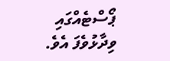ޕޯސްޓެއްގައި ވިދާޅުވެފަ އެވެ.